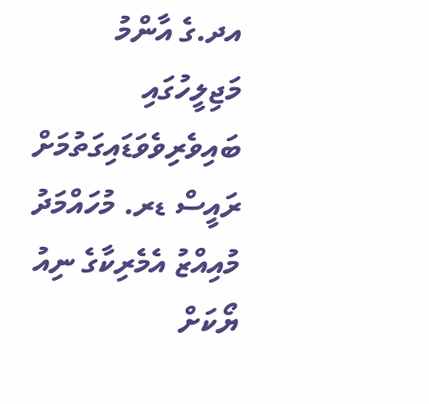އދ.ގެ އާންމު މަޖިލީހުގައި ބައިވެރިވެވަޑައިގަތުމަށް ރައީސް ޑރ. މުހައްމަދު މުއިއްޒު އެމެރިކާގެ ނިއު ޔޯކަށް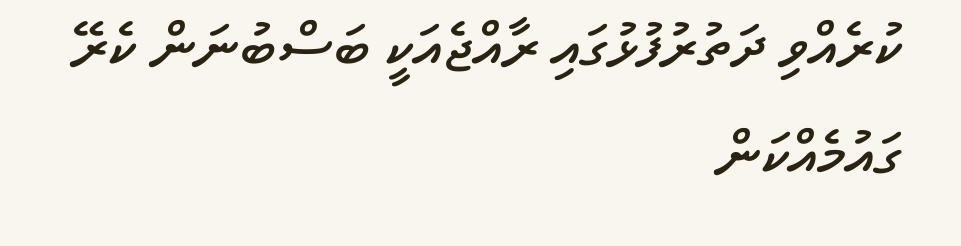ކުރެއްވި ދަތުރުފުޅުގައި ރާއްޖެއަކީ ބަސްބުނަން ކެރޭ ގައުމެއްކަން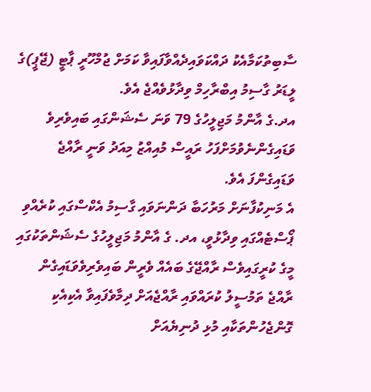ސާބިތުކަމާއެކު ދައްކަވައިދެއްވާފައިވާ ކަމަށް ޖުމްހޫރީ ޕާޓީ (ޖޭޕީ)ގެ ލީޑަރު ގާސިމު އިބްރާހިމް ވިދާޅުވެއްޖެ އެވެ.
އދ.ގެ އާންމު މަޖިލީހުގެ 79 ވަނަ ސެޝަންގައި ބައިވެރިވެ ވަޑައިގެންނެވުމަށްފަހު ރައީސް މުއިއްޒު މިއަދު ވަނީ ރާއްޖެ ވަޑައިގެންފަ އެވެ.
އެ މަނިކުފާނަށް މަރުހަބާ ދަންނަވައި ގާސިމު އެކްސްގައި ކުރެއްވި ޕޯސްޓެއްގައި ވިދާޅުވީ، އދ. ގެ އާންމު މަޖިލީހުގެ ސެޝަންތަކުގައި މީގެ ކުރީގައިވެސް ރާއްޖޭގެ ބައެއް ވެރީން ބައިވެރިވެވަޑައިގެން ރާއްޖެ ތަމުސީލު ކުރައްވައި ރާއްޖެއަށް ދިމާވެފައިވާ އެކިއެކި ގޮންޖެހުންތަކާއި މުޅި ދުނިޔެއަށް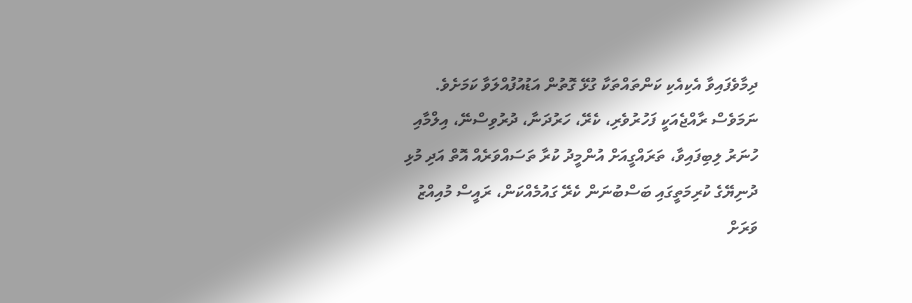ދިމާވެފައިވާ އެކިއެކި ކަންތައްތަކާ ގުޅޭ ގޮތުން އަޑުއުފުއްލަވާ ކަމަށެވެ.
ނަމަވެސް ރާއްޖެއަކީ ފަހުރުވެރި، ކެރޭ، ހަރުދަނާ، ދުރުވިސްނޭ، އިލްމާއި ހުނަރު ލިބިފައިވާ، ތަރައްގީއަށް އުންމީދު ކުރާ ތަސައްވަރެއް އޮތް އަދި މުޅި ދުނިޔޭގެ ކުރިމަތީގައި ބަސްބުނަން ކެރޭ ގައުމެއްކަން، ރައީސް މުއިއްޒު ވަރަށް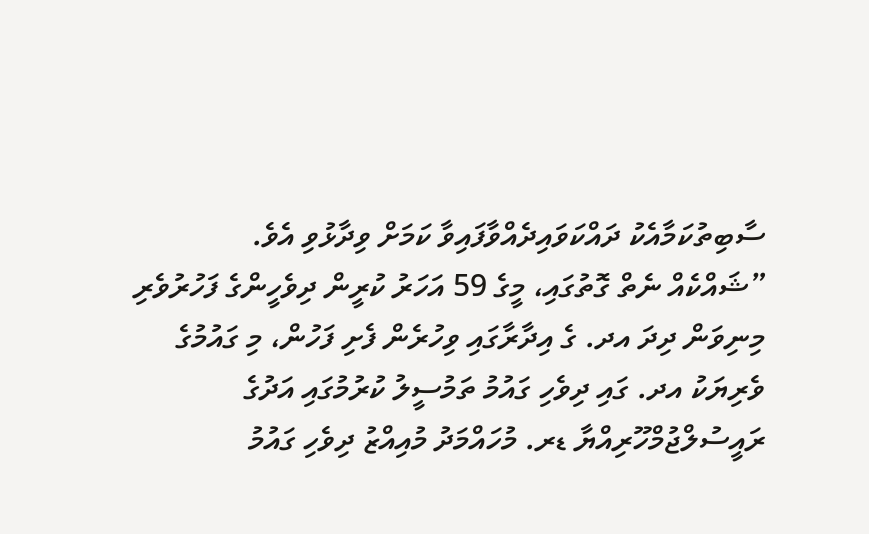ސާބިތުކަމާއެކު ދައްކަވައިދެއްވާފައިވާ ކަމަށް ވިދާޅުވި އެވެ.
”ޝައްކެއް ނެތް ގޮތުގައި، މީގެ 59 އަހަރު ކުރީން ދިވެހީންގެ ފަހުރުވެރި މިނިވަން ދިދަ އދ. ގެ އިދާރާގައި ވިހުރެން ފެށި ފަހުން، މި ގައުމުގެ ވެރިޔަކު އދ. ގައި ދިވެހި ގައުމު ތަމުސީލު ކުރުމުގައި އަދުގެ ރައީސުލްޖުމްހޫރިއްޔާ ޑރ. މުހައްމަދު މުއިއްޒު ދިވެހި ގައުމު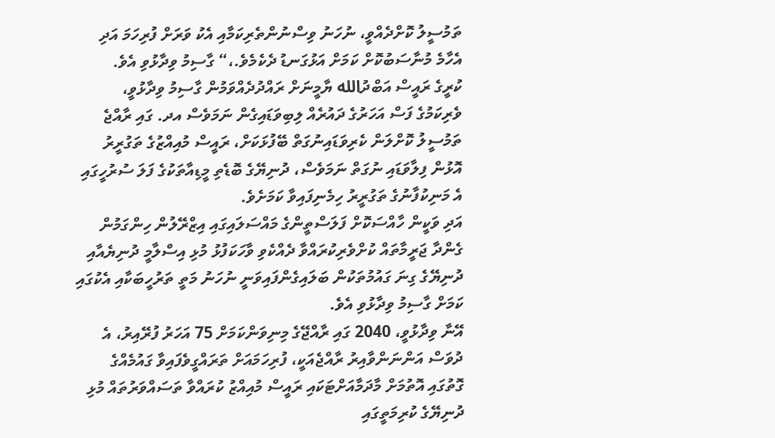ތަމުސީލު ކޮށްދެއްވީ، ނުހަނު ވިސްނުންތެރިކަމާއި އެކު ވަރަށް ފުރިހަމަ އަދި އެހާމެ މުނާސަބުކޮށް ކަމަށް އަޅުގަނޑު ދެކެމެވެ.،“ ގާސިމު ވިދާޅުވި އެވެ.
ކުރީގެ ރައީސް އަބްދުالله ޔާމީނަށް ރައްދުދެއްވަމުން ގާސިމު ވިދާޅުވީ، ވެރިކަމުގެ ފަސް އަހަރުގެ ދައުރެއް ލިބިވަޑައިގެން ނަމަވެސް އދ. ގައި ރާއްޖެ ތަމުސީލު ކޮށްލަން ކެރިވަޑައިނުގަތް ބޭފުޅަކަށް، ރައީސް މުއިއްޒުގެ ތަގުރީރު އޮޅުން ފިލާވަޑައި ނުގަތް ނަމަވެސް، ދުނިޔޭގެ ބޮޑެތި މީޑިއާތަކުގެ ފަލަ ސުރުހީގައި އެ މަނިކުފާނުގެ ތަގުރީރު ހިމެނިފައިވާ ކަމަށެވެ.
އަދި ވަކީން ހާއްސަކޮށް ފަލަސްތީންގެ މައްސަލައިގައި އިޒްރޭލުން ހިންގަމުން ގެންދާ ޖަރީމާތައް ކުށްވެރިކުރައްވާ ދެއްކެވި ވާހަކަފުޅު މުޅި އިސްލާމީ ދުނިޔެއާއި ދުނިޔޭގެ ގިނަ ގައުމުތަކުން ބަލައިގެންފައިވަނީ ނުހަނު މަތީ ތަރުހީބަކާއި އެކުގައި ކަމަށް ގާސިމު ވިދާޅުވި އެވެ.
އޭނާ ވިދާޅުވީ، 2040 ގައި ރާއްޖޭގެ މިނިވަންކަމަށް 75 އަހަރު ފުރޭއިރު، އެ ދުވަސް އަންނަންވާއިރު ރާއްޖެއަކީ، ފުރިހަމައަށް ތަރައްގީވެފައިވާ ގައުމެއްގެ ގޮތުގައި އޮތުމަށް މާދަމާއަށްޓަކައި ރައީސް މުއިއްޒު ކުރައްވާ ތަސައްވަރުތައް މުޅި ދުނިޔޭގެ ކުރިމަތީގައި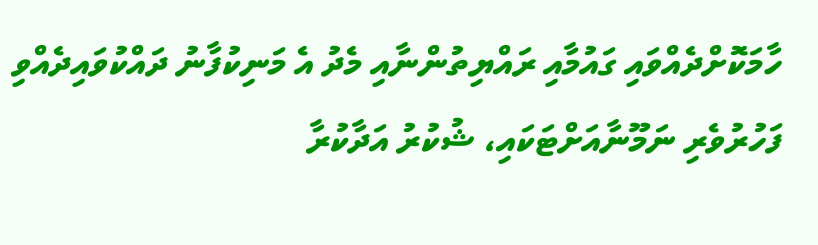ހާމަކޮށްދެއްވައި ގައުމާއި ރައްޔިތުންނާއި މެދު އެ މަނިކުފާނު ދައްކުވައިދެއްވި ފަހުރުވެރި ނަމޫނާއަށްޓަކައި، ޝުކުރު އަދާކުރާ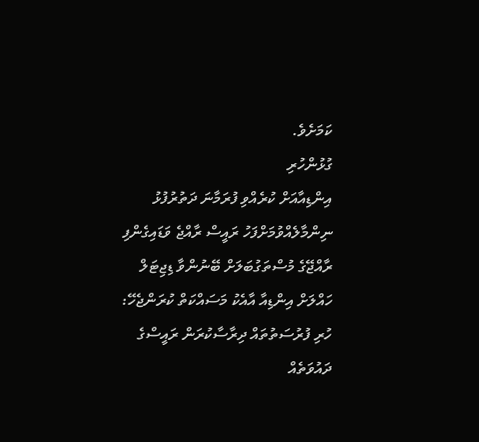ކަމަށެވެ.
ގުޅުންހުރި
އިންޑިއާއަށް ކުރެއްވި ފުރަމާނަ ދަތުރުފުޅު ނިންމާލެއްވުމަށްފަހު ރައީސް ރާއްޖެ ވަޑައިގެންފި
ރާއްޖޭގެ މުސްތަގުބަލަށް ބޭނުންވާ ޑިޖިޓަލް ހައްލަށް އިންޑިއާ އާއެކު މަސައްކަތް ކުރަންޖެހޭ:
ހުރި ފުރުސަތުތައް ދިރާސާކުރަން ރައީސްގެ ދައުވަތެއް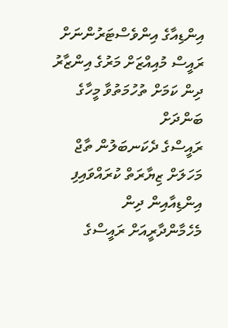އިންޑިއާގެ އިންވެސްޓަރުންނަށް
ރައީސް މުއިއްޒަށް މަރުގެ އިންޒާރު ދިން ކަމަށް ތުހުމަތުވާ މީހާގެ ބަންދަށް
ރައީސްގެ ދެކަނބަލުން ތާޖް މަހަލަށް ޒިޔާރަތް ކުރައްވައިފި
އިންޑިއާއިން ދިން މެހެމާންދާރީއަށް ރައީސްގެ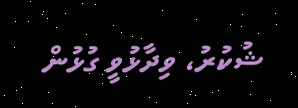ޝުކުރު، ވިދާޅުވީ ގުޅުން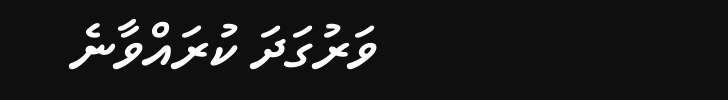ވަރުގަދަ ކުރައްވާނެ